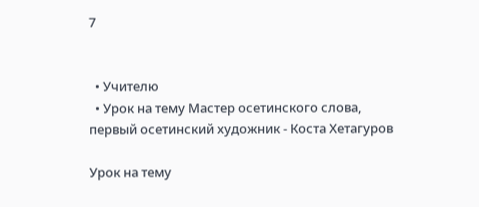7


  • Учителю
  • Урок на тему Мастер осетинского слова, первый осетинский художник - Коста Хетагуров

Урок на тему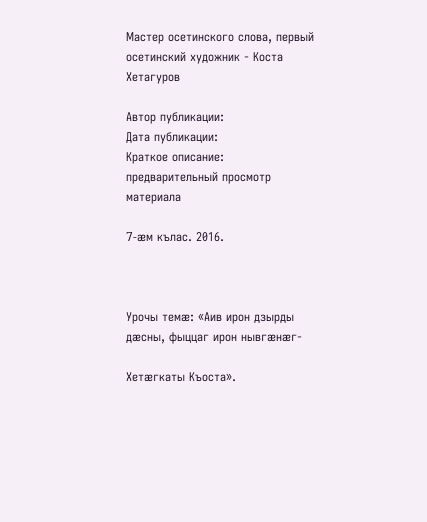Мастер осетинского слова, первый осетинский художник - Коста Хетагуров

Автор публикации:
Дата публикации:
Краткое описание:
предварительный просмотр материала

7-æм кълас. 2016.



Урочы темӕ: «Аив ирон дзырды дӕсны, фыццаг ирон нывгӕнӕг-

Хетæгкаты Къоста».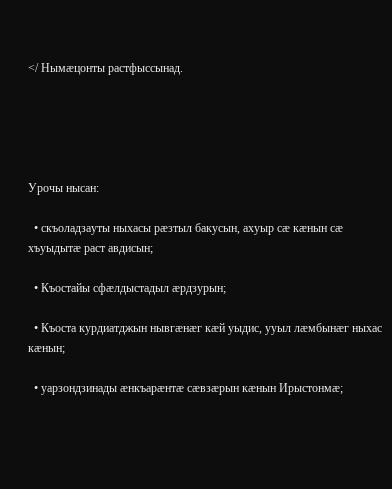</ Нымӕцонты растфыссынад.





Урочы нысан:

  • скъоладзауты ныхасы рӕзтыл бакусын, ахуыр сӕ кӕнын сӕ хъуыдытӕ раст авдисын;

  • Къостайы сфӕлдыстадыл ӕрдзурын;

  • Къоста курдиатджын нывгӕнӕг кӕй уыдис, ууыл лӕмбынӕг ныхас кӕнын;

  • уарзондзинады ӕнкъарӕнтӕ сӕвзӕрын кӕнын Ирыстонмӕ;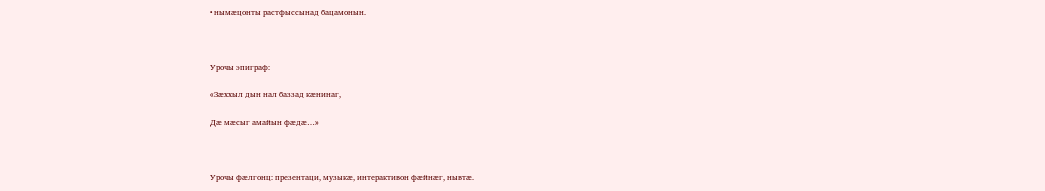• нымӕцонты растфыссынад бацамонын.



Урочы эпиграф:

«Зӕххыл дын нал баззад кӕнинаг,

Дӕ мӕсыг амайын фӕдӕ…»



Урочы фӕлгонц: презентаци, музыкӕ, интерактивон фӕйнӕг, нывтӕ.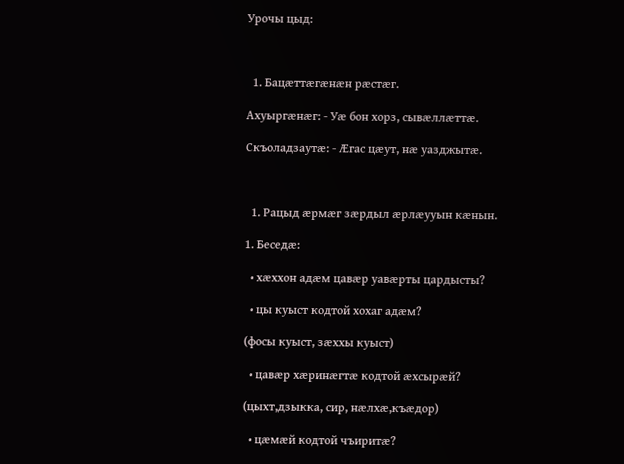Урочы цыд:



  1. Бацӕттӕгӕнӕн рӕстӕг.

Ахуыргӕнӕг: - Уӕ бон хорз, сывӕллӕттӕ.

Скъоладзаутӕ: - Ӕгас цӕут, нӕ уазджытӕ.



  1. Рацыд ӕрмӕг зӕрдыл ӕрлӕууын кӕнын.

1. Беседӕ:

  • хӕххон адӕм цавӕр уавӕрты цардысты?

  • цы куыст кодтой хохаг адӕм?

(фосы куыст, зӕххы куыст)

  • цавӕр хӕринӕгтӕ кодтой ӕхсырӕй?

(цыхт,дзыкка, сир, нӕлхӕ,къӕдор)

  • цӕмӕй кодтой чъиритӕ?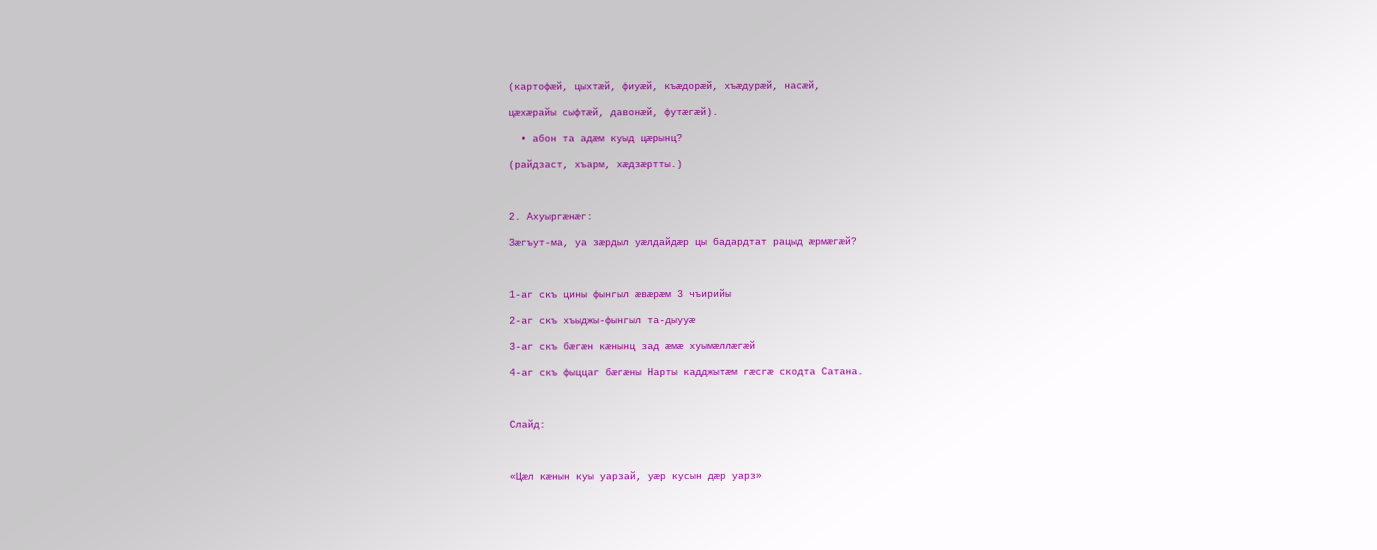(картофӕй, цыхтӕй, фиуӕй, къӕдорӕй, хъӕдурӕй, насӕй,

цӕхӕрайы сыфтӕй, давонӕй, футӕгӕй).

  • абон та адӕм куыд цӕрынц?

(райдзаст, хъарм, хӕдзӕртты.)



2. Ахуыргӕнӕг:

Зӕгъут-ма, уа зӕрдыл уӕлдайдӕр цы бадардтат рацыд ӕрмӕгӕй?



1-аг скъ цины фынгыл ӕвӕрӕм 3 чъирийы

2-аг скъ хъыджы-фынгыл та-дыууӕ

3-аг скъ бӕгӕн кӕнынц зад ӕмӕ хуымӕллӕгӕй

4-аг скъ фыццаг бӕгӕны Нарты кадджытӕм гӕсгӕ скодта Сатана.



Слайд:



«Цӕл кӕнын куы уарзай, уӕр кусын дӕр уарз»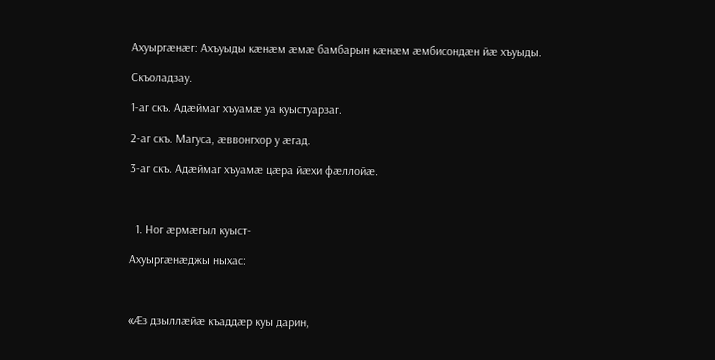Ахуыргӕнӕг: Ахъуыды кӕнӕм ӕмӕ бамбарын кӕнӕм ӕмбисондӕн йӕ хъуыды.

Скъоладзау.

1-аг скъ. Адӕймаг хъуамӕ уа куыстуарзаг.

2-аг скъ. Магуса, ӕввонгхор у ӕгад.

3-аг скъ. Адӕймаг хъуамӕ цӕра йӕхи фӕллойӕ.



  1. Ног ӕрмӕгыл куыст-

Ахуыргӕнӕджы ныхас:



«Æз дзыллæйæ къаддæр куы дарин,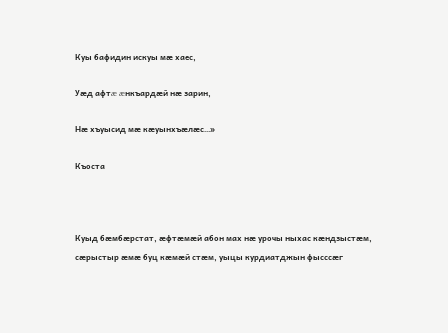Куы бафидин искуы мæ хаес,

Уæд афтæ æнкъардæй нæ зарин,

Нæ хъуысид мæ кæуынхъæлæс…»

Къоста



Куыд бӕмбӕрстат, ӕфтӕмӕй абон мах нӕ урочы ныхас кӕндзыстӕм, сӕрыстыр ӕмӕ буц кӕмӕй стӕм, уыцы курдиатджын фысссӕг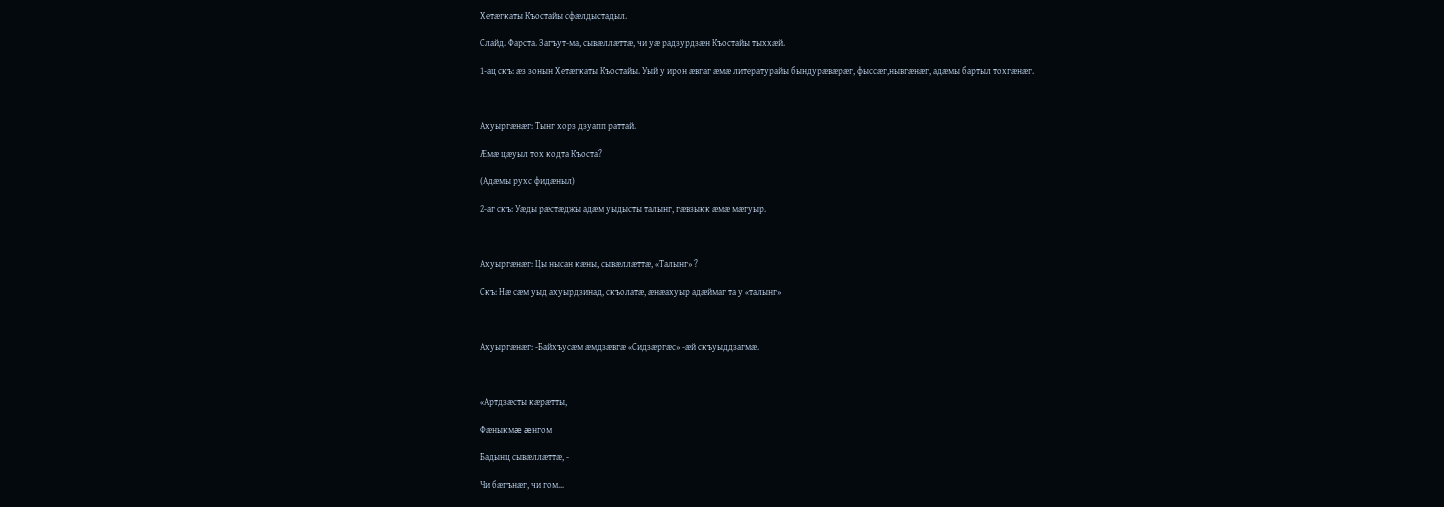Хетӕгкаты Къостайы сфӕлдыстадыл.

Слайд. Фарста. Загъут-ма, сывӕллӕттӕ, чи уӕ радзурдзӕн Къостайы тыххӕй.

1-ац скъ: ӕз зонын Хетӕгкаты Къостайы. Уый у ирон ӕвгаг ӕмӕ литературайы бындурӕвӕрӕг, фыссӕг,нывгӕнӕг, адӕмы бартыл тохгӕнӕг.



Ахуыргӕнӕг: Тынг хорз дзуапп раттай.

Ӕмӕ цӕуыл тох кодта Къоста?

(Адӕмы рухс фидӕныл)

2-аг скъ: Уӕды рӕстӕджы адӕм уыдысты талынг, гӕвзыкк ӕмӕ мӕгуыр.



Ахуыргӕнӕг: Цы нысан кӕны, сывӕллӕттӕ, «Талынг» ?

Скъ: Нӕ сӕм уыд ахуырдзинад, скъолатӕ, ӕнӕахуыр адӕймаг та у «талынг»



Ахуыргӕнӕг: -Байхъусӕм ӕмдзӕвгӕ «Сидзӕргӕс» -ӕй скъуыддзагмӕ.



«Артдзæсты кæрæтты,

Фæныкмæ æнгом

Бадынц сывæллæттæ, -

Чи бæгънæг, чи гом…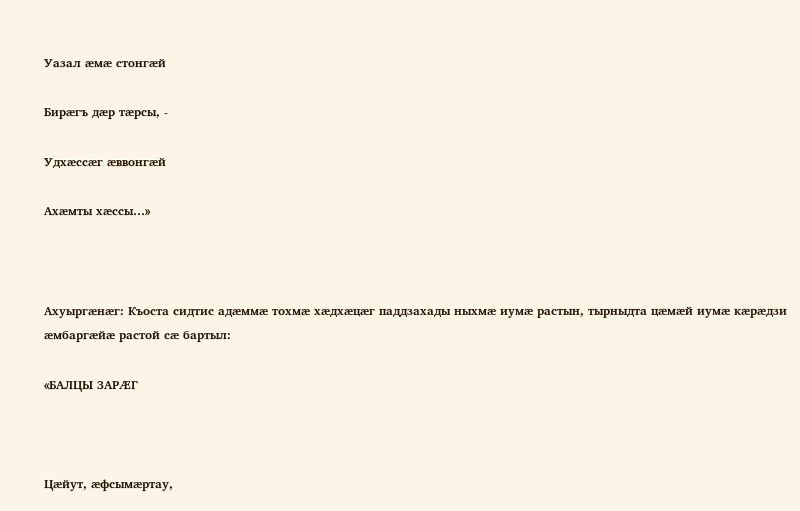Уазал æмæ стонгæй

Бирæгъ дæр тæрсы, -

Удхæссæг æввонгæй

Ахæмты хæссы…»



Ахуыргӕнӕг: Къоста сидтис адӕммӕ тохмӕ хӕдхӕцӕг паддзахады ныхмӕ иумӕ растын, тырныдта цӕмӕй иумӕ кӕрӕдзи ӕмбаргӕйӕ растой сӕ бартыл:

«БАЛЦЫ ЗАРÆГ



Цæйут, æфсымæртау,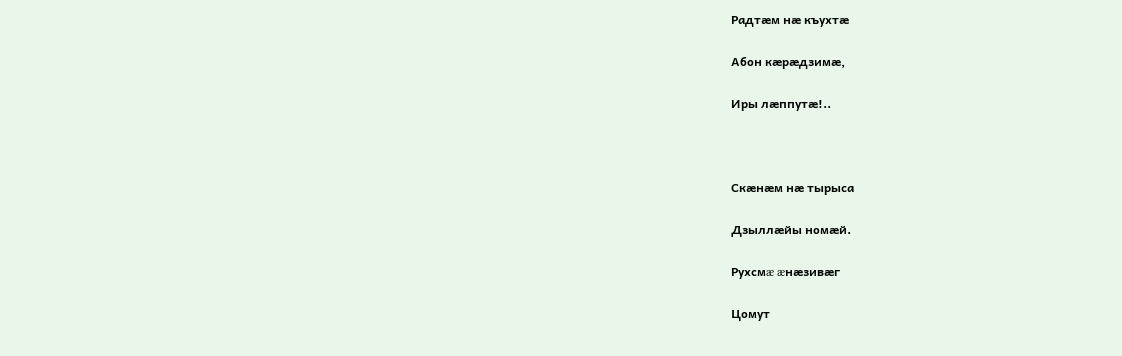Радтæм нæ къухтæ

Абон кæрæдзимæ,

Иры лæппутæ!..



Скæнæм нæ тырыса

Дзыллæйы номæй.

Рухсмæ æнæзивæг

Цомут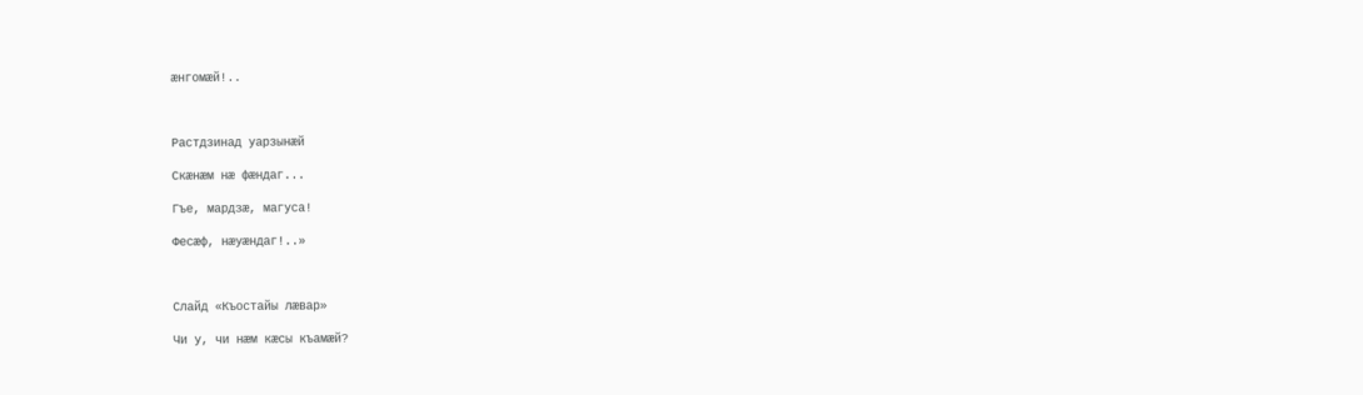æнгомæй!..



Растдзинад уарзынæй

Скæнæм нæ фæндаг...

Гъе, мардзæ, магуса!

Фесæф, нæуæндаг!..»



Слайд «Къостайы лӕвар»

Чи у, чи нӕм кӕсы къамӕй?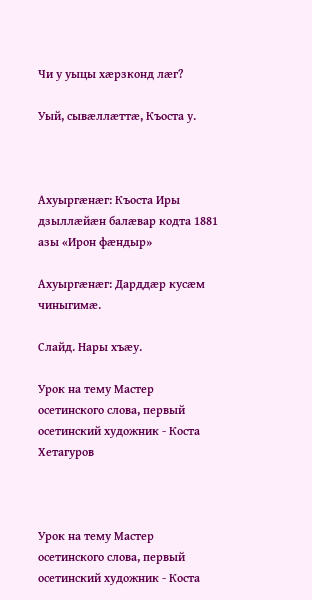Чи у уыцы хӕрзконд лӕг?

Уый, сывӕллӕттӕ, Къоста у.



Ахуыргӕнӕг: Къоста Иры дзыллӕйӕн балӕвар кодта 1881 азы «Ирон фӕндыр»

Ахуыргӕнӕг: Дарддӕр кусӕм чиныгимӕ.

Слайд. Нары хъӕу.

Урок на тему Мастер осетинского слова, первый осетинский художник - Коста Хетагуров



Урок на тему Мастер осетинского слова, первый осетинский художник - Коста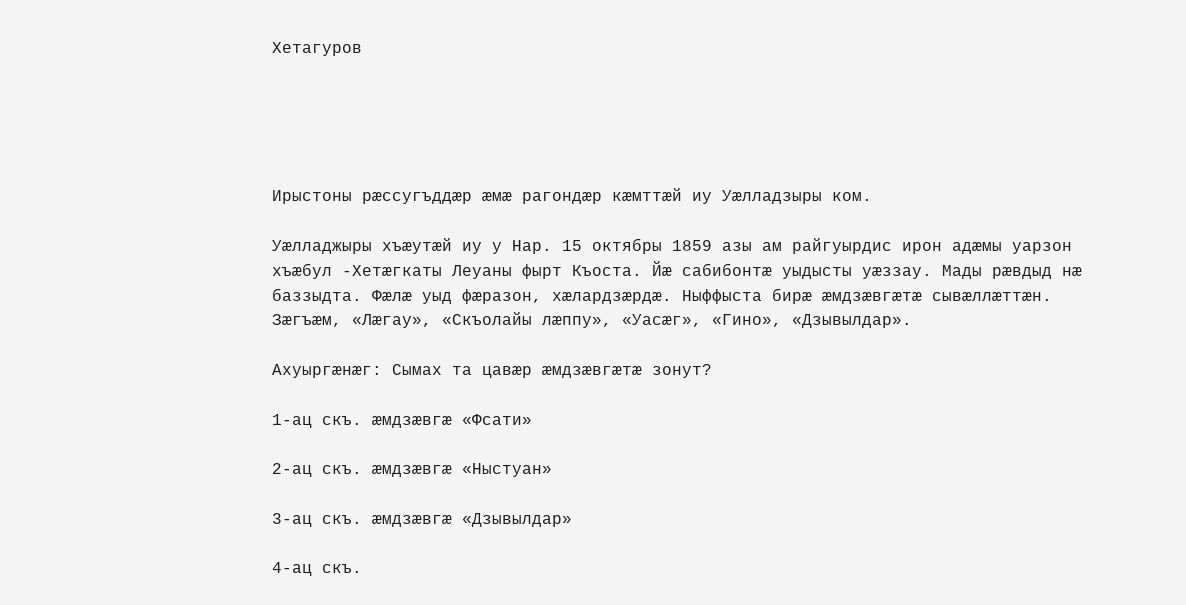Хетагуров





Ирыстоны рӕссугъддӕр ӕмӕ рагондӕр кӕмттӕй иу Уӕлладзыры ком.

Уӕлладжыры хъӕутӕй иу у Нар. 15 октябры 1859 азы ам райгуырдис ирон адӕмы уарзон хъӕбул -Хетӕгкаты Леуаны фырт Къоста. Йӕ сабибонтӕ уыдысты уӕззау. Мады рӕвдыд нӕ баззыдта. Фӕлӕ уыд фӕразон, хӕлардзӕрдӕ. Ныффыста бирӕ ӕмдзӕвгӕтӕ сывӕллӕттӕн. Зӕгъӕм, «Лӕгау», «Скъолайы лӕппу», «Уасӕг», «Гино», «Дзывылдар».

Ахуыргӕнӕг: Сымах та цавӕр ӕмдзӕвгӕтӕ зонут?

1-ац скъ. ӕмдзӕвгӕ «Фсати»

2-ац скъ. ӕмдзӕвгӕ «Ныстуан»

3-ац скъ. ӕмдзӕвгӕ «Дзывылдар»

4-ац скъ.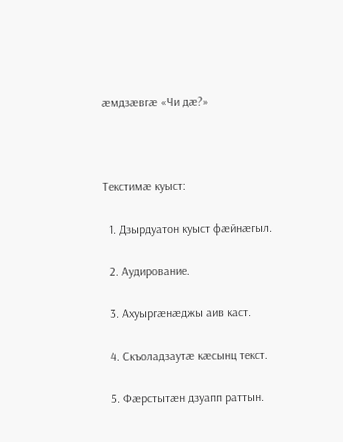ӕмдзӕвгӕ «Чи дӕ?»



Текстимӕ куыст:

  1. Дзырдуатон куыст фӕйнӕгыл.

  2. Аудирование.

  3. Ахуыргӕнӕджы аив каст.

  4. Скъоладзаутӕ кӕсынц текст.

  5. Фӕрстытӕн дзуапп раттын.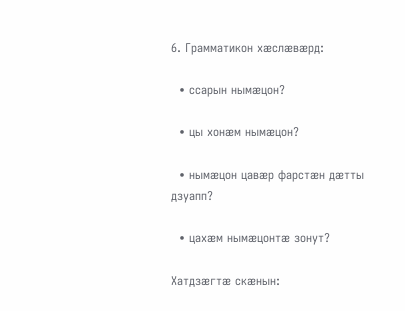6. Грамматикон хӕслӕвӕрд:

  • ссарын нымӕцон?

  • цы хонӕм нымӕцон?

  • нымӕцон цавӕр фарстӕн дӕтты дзуапп?

  • цахӕм нымӕцонтӕ зонут?

Хатдзӕгтӕ скӕнын: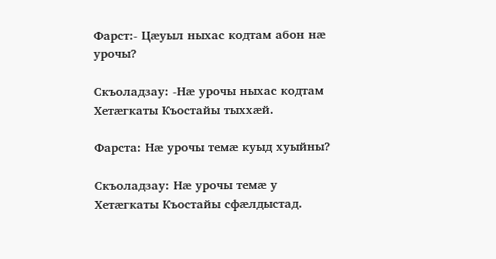Фарст:- Цӕуыл ныхас кодтам абон нӕ урочы?

Скъоладзау: -Нӕ урочы ныхас кодтам Хетӕгкаты Къостайы тыххӕй.

Фарста: Нӕ урочы темӕ куыд хуыйны?

Скъоладзау: Нӕ урочы темӕ у Хетӕгкаты Къостайы сфӕлдыстад.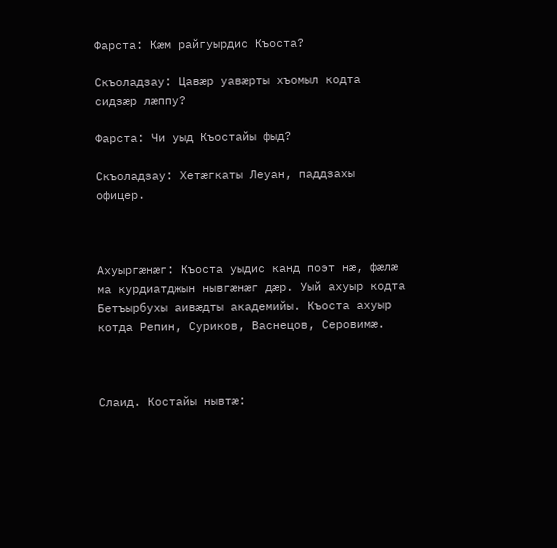Фарста: Кӕм райгуырдис Къоста?

Скъоладзау: Цавӕр уавӕрты хъомыл кодта сидзӕр лӕппу?

Фарста: Чи уыд Къостайы фыд?

Скъоладзау: Хетæгкаты Леуан, паддзахы офицер.



Ахуыргӕнӕг: Къоста уыдис канд поэт нӕ, фӕлӕ ма курдиатджын нывгӕнӕг дӕр. Уый ахуыр кодта Бетъырбухы аивӕдты академийы. Къоста ахуыр котда Репин, Суриков, Васнецов, Серовимӕ.



Слаид. Костайы нывтӕ: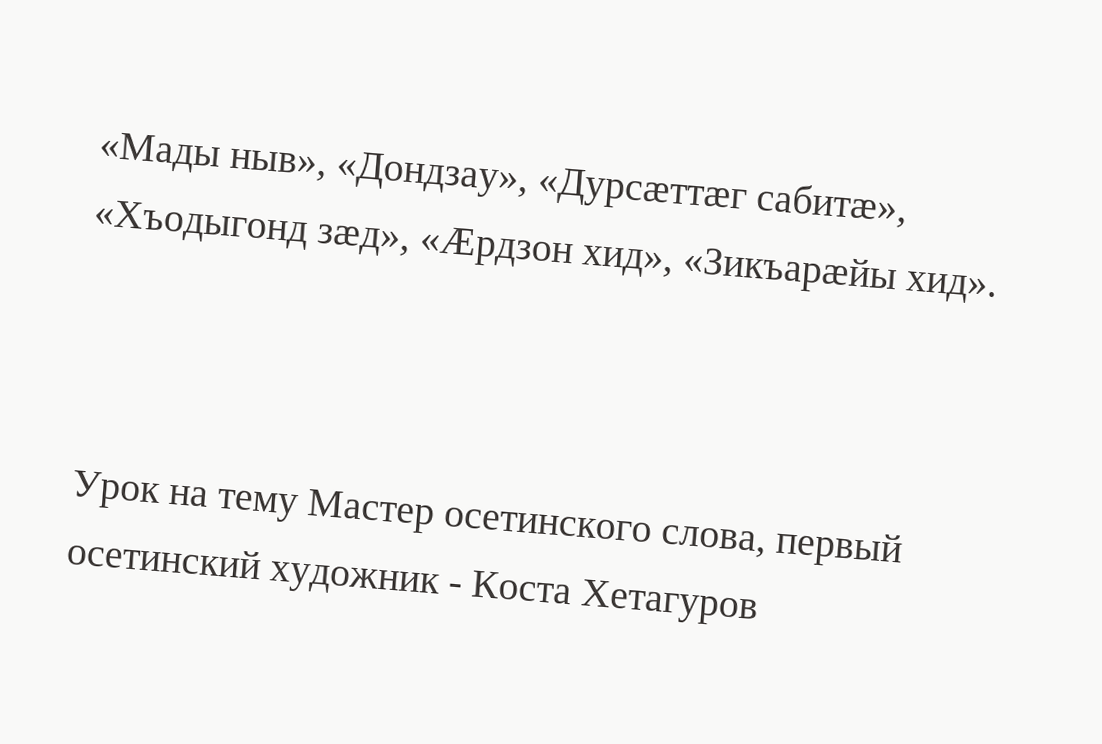«Мады ныв», «Дондзау», «Дурсӕттӕг сабитӕ», «Хъодыгонд зӕд», «Ӕрдзон хид», «Зикъарӕйы хид».



Урок на тему Мастер осетинского слова, первый осетинский художник - Коста Хетагуров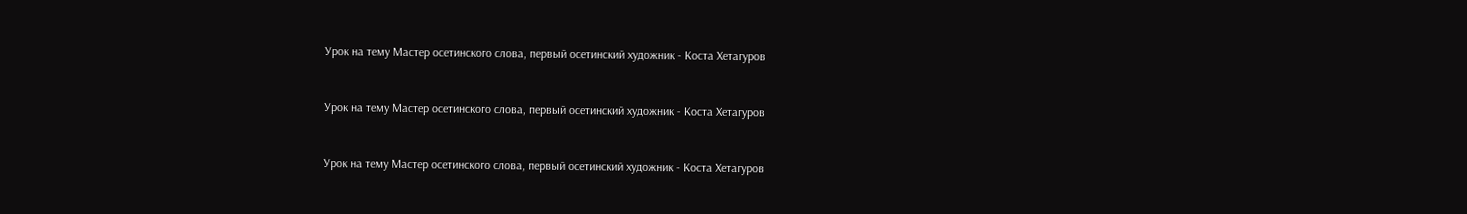Урок на тему Мастер осетинского слова, первый осетинский художник - Коста Хетагуров



Урок на тему Мастер осетинского слова, первый осетинский художник - Коста Хетагуров



Урок на тему Мастер осетинского слова, первый осетинский художник - Коста Хетагуров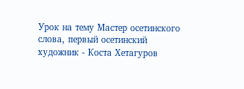Урок на тему Мастер осетинского слова, первый осетинский художник - Коста Хетагуров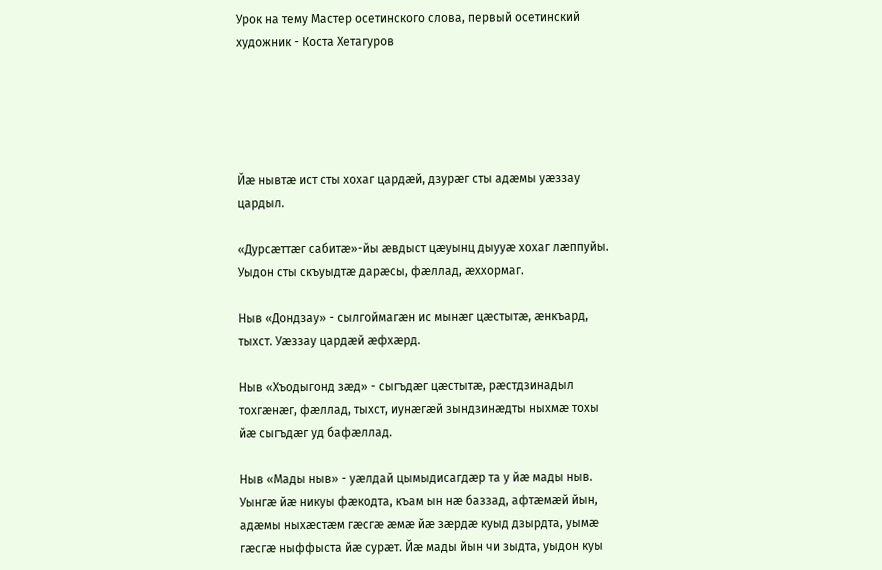Урок на тему Мастер осетинского слова, первый осетинский художник - Коста Хетагуров





Йӕ нывтӕ ист сты хохаг цардӕй, дзурӕг сты адӕмы уӕззау цардыл.

«Дурсӕттӕг сабитӕ»-йы ӕвдыст цӕуынц дыууӕ хохаг лӕппуйы. Уыдон сты скъуыдтӕ дарӕсы, фӕллад, ӕххормаг.

Ныв «Дондзау» - сылгоймагӕн ис мынӕг цӕстытӕ, ӕнкъард, тыхст. Уӕззау цардӕй ӕфхӕрд.

Ныв «Хъодыгонд зӕд» - сыгъдӕг цӕстытӕ, рӕстдзинадыл тохгӕнӕг, фӕллад, тыхст, иунӕгӕй зындзинӕдты ныхмӕ тохы йæ сыгъдӕг уд бафӕллад.

Ныв «Мады ныв» - уӕлдай цымыдисагдӕр та у йӕ мады ныв. Уынгӕ йӕ никуы фӕкодта, къам ын нӕ баззад, афтӕмӕй йын, адӕмы ныхӕстӕм гӕсгӕ ӕмӕ йӕ зӕрдӕ куыд дзырдта, уымӕ гӕсгӕ ныффыста йӕ сурӕт. Йӕ мады йын чи зыдта, уыдон куы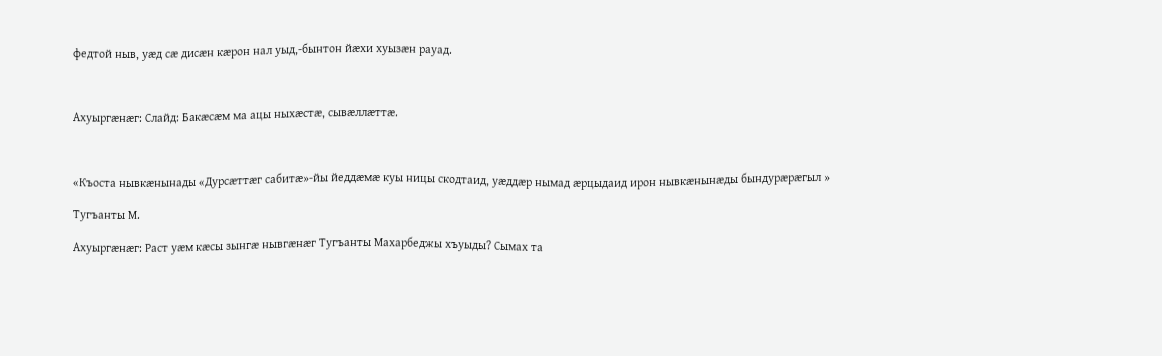федтой ныв, уӕд сӕ дисӕн кӕрон нал уыд,-бынтон йӕхи хуызӕн рауад.



Ахуыргӕнӕг: Слайд: Бакӕсӕм ма ацы ныхӕстӕ, сывӕллӕттӕ.



«Къоста нывкӕнынады «Дурсӕттӕг сабитӕ»-йы йеддӕмӕ куы ницы скодтаид, уӕддӕр нымад ӕрцыдаид ирон нывкӕнынӕды бындурӕрӕгыл »

Тугъанты М.

Ахуыргӕнӕг: Раст уӕм кӕсы зынгӕ нывгӕнӕг Тугъанты Махарбеджы хъуыды? Сымах та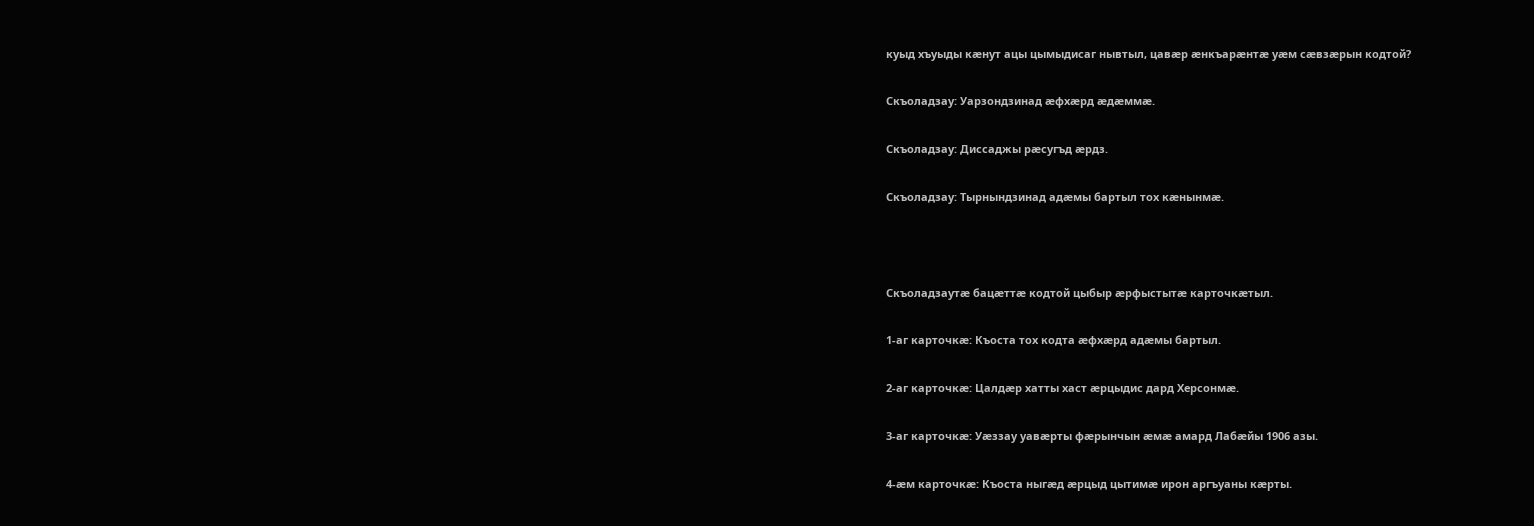куыд хъуыды кӕнут ацы цымыдисаг нывтыл, цавӕр ӕнкъарӕнтӕ уӕм сӕвзӕрын кодтой?

Скъоладзау: Уарзондзинад ӕфхӕрд ӕдӕммӕ.

Скъоладзау: Диссаджы рӕсугъд ӕрдз.

Скъоладзау: Тырнындзинад адӕмы бартыл тох кӕнынмӕ.



Скъоладзаутӕ бацӕттӕ кодтой цыбыр ӕрфыстытӕ карточкӕтыл.

1-аг карточкӕ: Къоста тох кодта ӕфхӕрд адӕмы бартыл.

2-аг карточкӕ: Цалдӕр хатты хаст ӕрцыдис дард Херсонмӕ.

3-аг карточкӕ: Уӕззау уавӕрты фӕрынчын ӕмӕ амард Лабӕйы 1906 азы.

4-ӕм карточкӕ: Къоста ныгӕд ӕрцыд цытимӕ ирон аргъуаны кӕрты.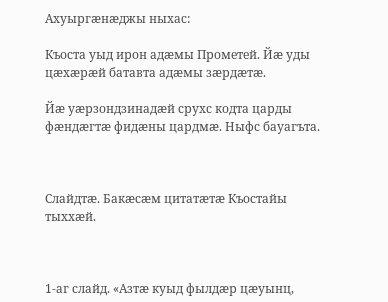Ахуыргӕнӕджы ныхас:

Къоста уыд ирон адӕмы Прометей. Йӕ уды цӕхӕрӕй батавта адӕмы зӕрдӕтӕ.

Йӕ уӕрзондзинадӕй срухс кодта царды фӕндӕгтӕ фидӕны цардмӕ. Ныфс бауагъта.



Слайдтӕ. Бакӕсӕм цитатӕтӕ Къостайы тыххӕй.



1-аг слайд. «Азтӕ куыд фылдӕр цæуынц,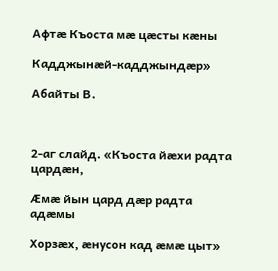Афтӕ Къоста мӕ цӕсты кӕны

Кадджынӕй-кадджындӕр»

Абайты В.



2-аг слайд. «Къоста йӕхи радта цардӕн,

Ӕмӕ йын цард дӕр радта адӕмы

Хорзӕх, æнусон кад ӕмӕ цыт»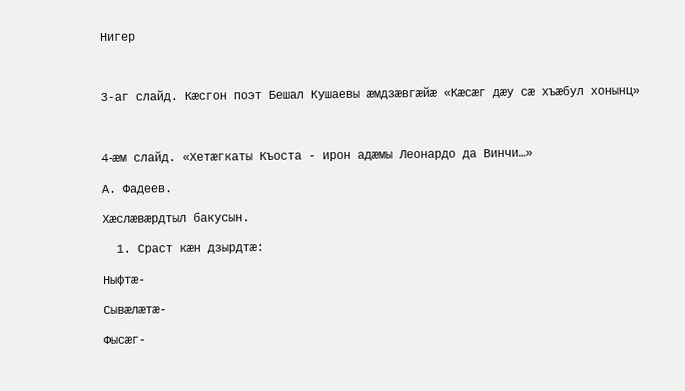Нигер



3-аг слайд. Кӕсгон поэт Бешал Кушаевы ӕмдзӕвгӕйӕ «Кӕсӕг дӕу сӕ хъӕбул хонынц»



4-æм слайд. «Хетӕгкаты Къоста - ирон адӕмы Леонардо да Винчи…»

А. Фадеев.

Хӕслӕвӕрдтыл бакусын.

  1. Сраст кӕн дзырдтӕ:

Ныфтӕ-

Сывӕлӕтӕ-

Фысӕг-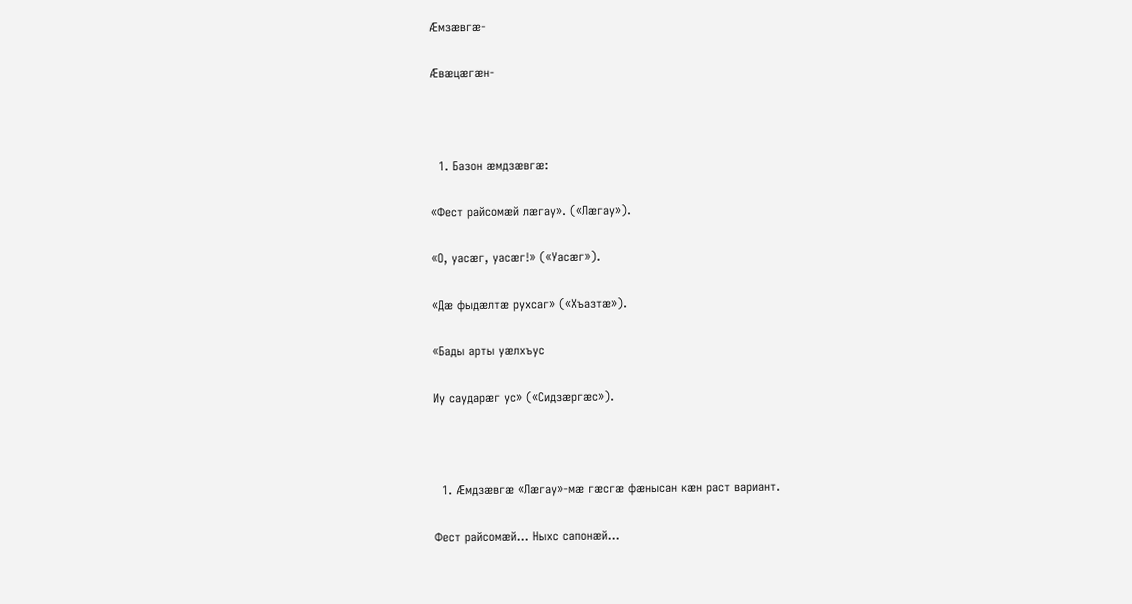Ӕмзӕвгӕ-

Ӕвӕцӕгӕн-



  1. Базон ӕмдзӕвгӕ:

«Фест райсомӕй лӕгау». («Лӕгау»).

«О, уасӕг, уасӕг!» («Уасӕг»).

«Дӕ фыдӕлтӕ рухсаг» («Хъазтӕ»).

«Бады арты уӕлхъус

Иу саударӕг ус» («Сидзӕргӕс»).



  1. Ӕмдзӕвгӕ «Лӕгау»-мӕ гӕсгӕ фӕнысан кӕн раст вариант.

Фест райсомӕй… Ныхс сапонӕй…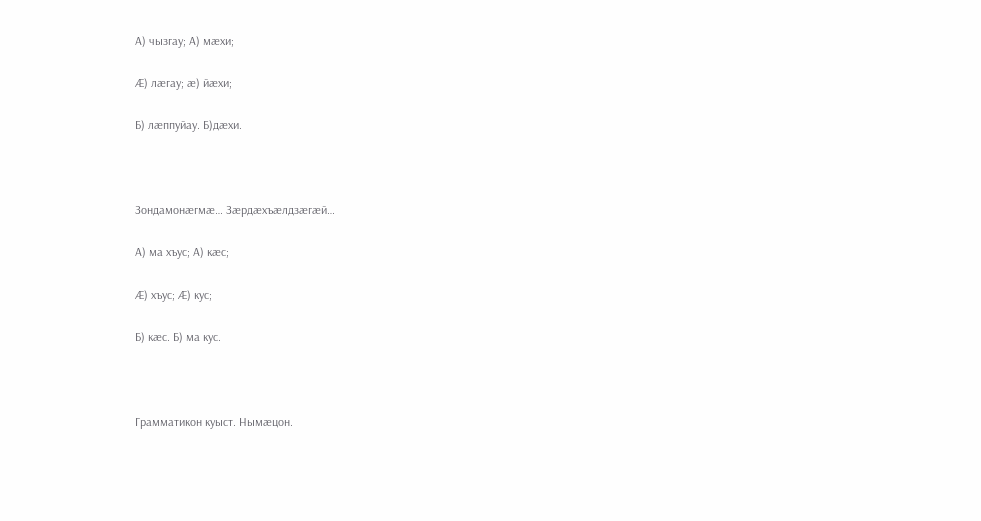А) чызгау; А) мӕхи;

Ӕ) лӕгау; ӕ) йӕхи;

Б) лӕппуйау. Б)дӕхи.



Зондамонӕгмӕ… Зӕрдӕхъӕлдзӕгӕй…

А) ма хъус; А) кӕс;

Ӕ) хъус; Ӕ) кус;

Б) кӕс. Б) ма кус.



Грамматикон куыст. Нымӕцон.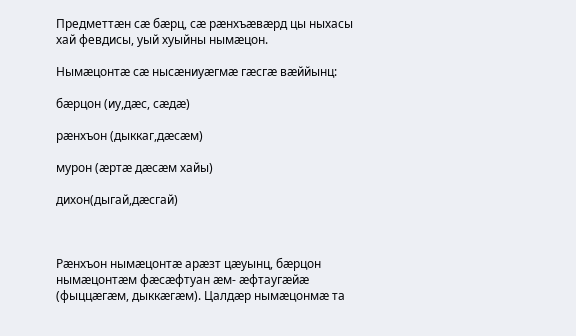Предметтӕн сӕ бӕрц, сӕ рӕнхъӕвӕрд цы ныхасы хай февдисы, уый хуыйны нымӕцон.

Нымӕцонтӕ сӕ нысӕниуӕгмӕ гӕсгӕ вӕййынц:

бӕрцон (иу,дӕс, сӕдӕ)

рӕнхъон (дыккаг,дӕсӕм)

мурон (ӕртӕ дӕсӕм хайы)

дихон(дыгай,дӕсгай)



Рӕнхъон нымӕцонтӕ арӕзт цӕуынц, бӕрцон нымӕцонтӕм фӕсӕфтуан æм- ӕфтаугӕйӕ (фыццӕгӕм, дыккӕгӕм). Цалдӕр нымӕцонмӕ та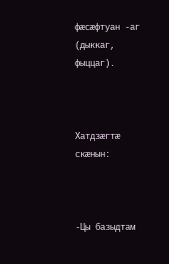фӕсӕфтуан -аг (дыккаг, фыццаг).



Хатдзӕгтӕ скӕнын:



-Цы базыдтам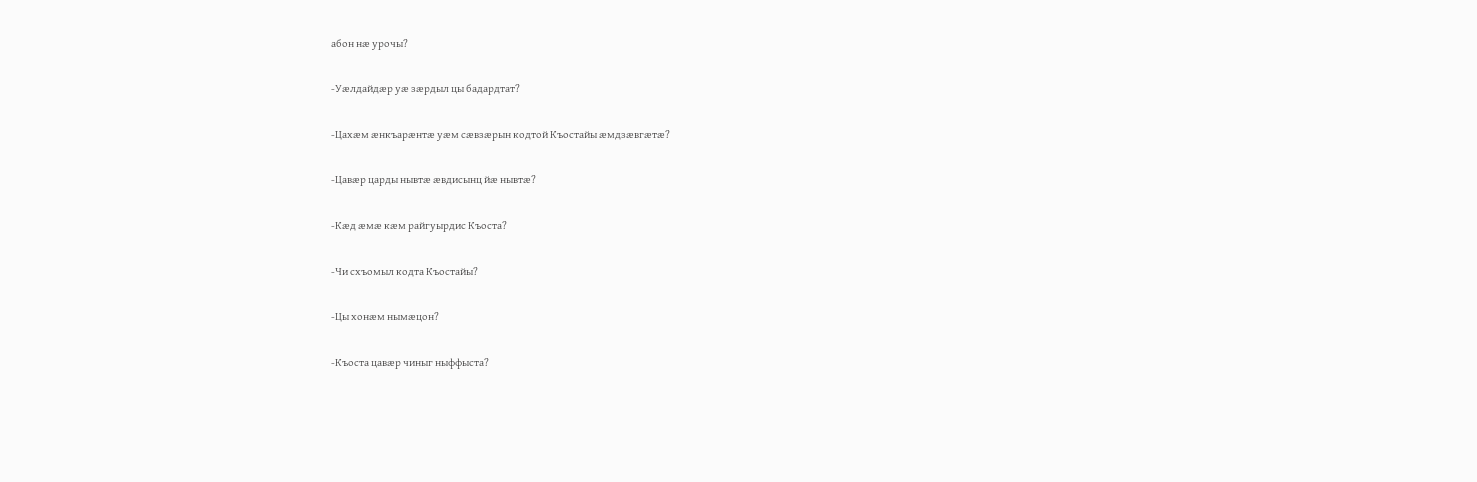абон нӕ урочы?

-Уӕлдайдӕр уӕ зӕрдыл цы бадардтат?

-Цахӕм ӕнкъарӕнтӕ уӕм сæвзӕрын кодтой Къостайы ӕмдзӕвгӕтӕ?

-Цавӕр царды нывтӕ ӕвдисынц йӕ нывтӕ?

-Кӕд ӕмӕ кӕм райгуырдис Къоста?

-Чи схъомыл кодта Къостайы?

-Цы хонӕм нымӕцон?

-Къоста цавӕр чиныг ныффыста?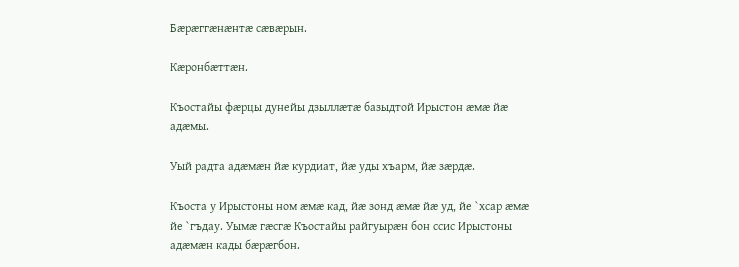Бӕрӕггӕнӕнтӕ сӕвӕрын.

Кӕронбӕттӕн.

Къостайы фӕрцы дунейы дзыллӕтӕ базыдтой Ирыстон ӕмӕ йӕ адӕмы.

Уый радта адӕмӕн йӕ курдиат, йӕ уды хъарм, йӕ зӕрдӕ.

Къоста у Ирыстоны ном ӕмӕ кад, йӕ зонд ӕмӕ йæ уд, йе `хсар ӕмӕ йе `гъдау. Уымӕ гӕсгӕ Къостайы райгуырӕн бон ссис Ирыстоны адӕмӕн кады бӕрӕгбон.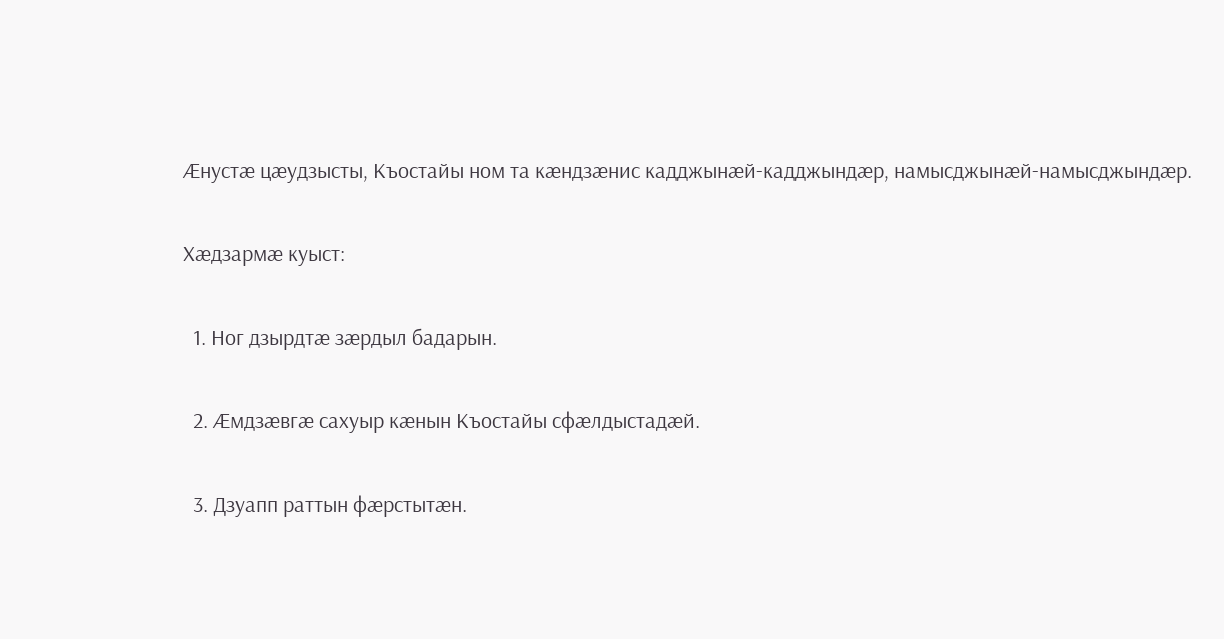Ӕнустӕ цæудзысты, Къостайы ном та кӕндзӕнис кадджынӕй-кадджындӕр, намысджынӕй-намысджындӕр.

Хӕдзармӕ куыст:

  1. Ног дзырдтӕ зӕрдыл бадарын.

  2. Ӕмдзӕвгӕ сахуыр кӕнын Къостайы сфӕлдыстадӕй.

  3. Дзуапп раттын фӕрстытӕн.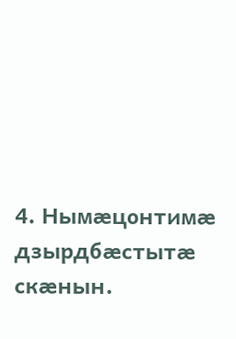4. Нымӕцонтимӕ дзырдбӕстытӕ скӕнын.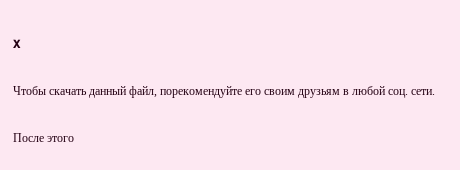X

Чтобы скачать данный файл, порекомендуйте его своим друзьям в любой соц. сети.

После этого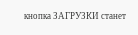кнопка ЗАГРУЗКИ станет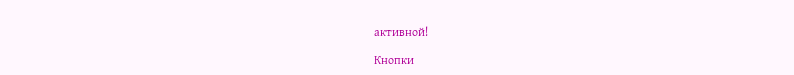активной!

Кнопки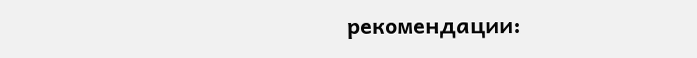рекомендации: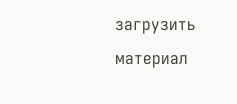загрузить материал